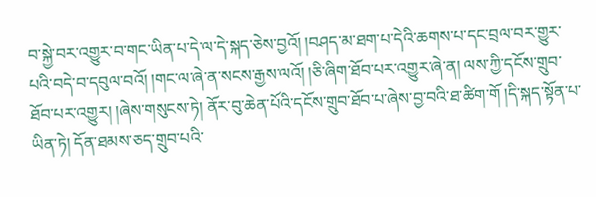བ་སྐྱེ་བར་འགྱུར་བ་གང་ཡིན་པ་དེ་ལ་དེ་སྐད་ཅེས་བྱའོ། །བཤད་མ་ཐག་པ་དེའི་ཆགས་པ་དང་བྲལ་བར་གྱུར་པའི་བདེ་བ་དབུལ་བའོ། །གང་ལ་ཞེ་ན་སངས་རྒྱས་ལའོ། །ཅི་ཞིག་ཐོབ་པར་འགྱུར་ཞེ་ན། ལས་ཀྱི་དངོས་གྲུབ་ཐོབ་པར་འགྱུར། །ཞེས་གསུངས་ཏེ། ནོར་བུ་ཆེན་པོའི་དངོས་གྲུབ་ཐོབ་པ་ཞེས་བྱ་བའི་ཐ་ཚིག་གོ །དི་སྐད་སྟོན་པ་ཡིན་ཏེ། དོན་ཐམས་ཅད་གྲུབ་པའི་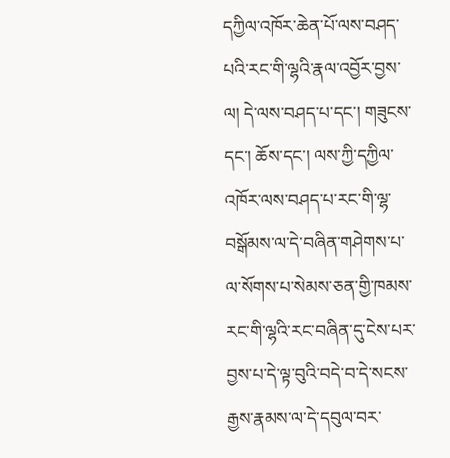དཀྱིལ་འཁོར་ཆེན་པོ་ལས་བཤད་པའི་རང་གི་ལྷའི་རྣལ་འབྱོར་བྱས་ལ། དེ་ལས་བཤད་པ་དང་། གཟུངས་དང་། ཆོས་དང་། ལས་ཀྱི་དཀྱིལ་འཁོར་ལས་བཤད་པ་རང་གི་ལྷ་བསྒོམས་ལ་དེ་བཞིན་གཤེགས་པ་ལ་སོགས་པ་སེམས་ཅན་གྱི་ཁམས་རང་གི་ལྷའི་རང་བཞིན་དུ་ངེས་པར་བྱས་པ་དེ་ལྟ་བུའི་བདེ་བ་དེ་སངས་རྒྱས་རྣམས་ལ་དེ་དབུལ་བར་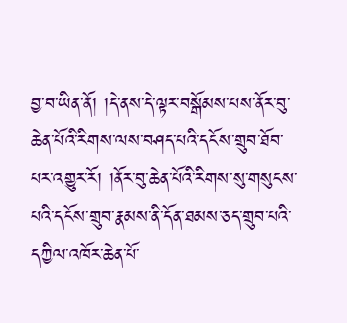བྱ་བ་ཡིན་ནོ། །དེ་ནས་དེ་ལྟར་བསྒོམས་པས་ནོར་བུ་ཆེན་པོའི་རིགས་ལས་བཤད་པའི་དངོས་གྲུབ་ཐོབ་པར་འགྱུར་རོ། །ནོར་བུ་ཆེན་པོའི་རིགས་སུ་གསུངས་པའི་དངོས་གྲུབ་རྣམས་ནི་དོན་ཐམས་ཅད་གྲུབ་པའི་དཀྱིལ་འཁོར་ཆེན་པོ་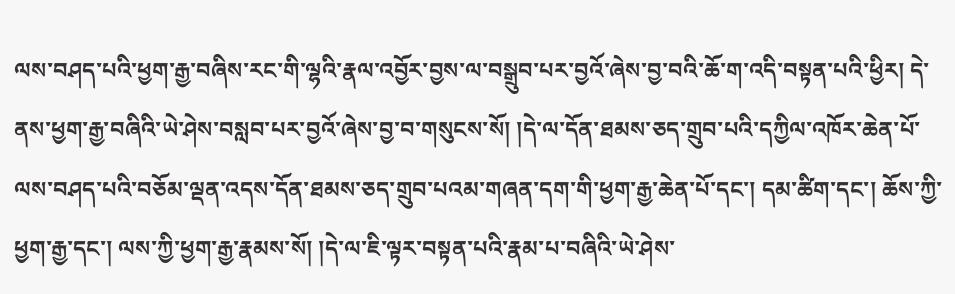ལས་བཤད་པའི་ཕྱག་རྒྱ་བཞིས་རང་གི་ལྷའི་རྣལ་འབྱོར་བྱས་ལ་བསྒྲུབ་པར་བྱའོ་ཞེས་བྱ་བའི་ཆོ་ག་འདི་བསྟན་པའི་ཕྱིར། དེ་ནས་ཕྱག་རྒྱ་བཞིའི་ཡེ་ཤེས་བསླབ་པར་བྱའོ་ཞེས་བྱ་བ་གསུངས་སོ། །དེ་ལ་དོན་ཐམས་ཅད་གྲུབ་པའི་དཀྱིལ་འཁོར་ཆེན་པོ་ལས་བཤད་པའི་བཅོམ་ལྡན་འདས་དོན་ཐམས་ཅད་གྲུབ་པའམ་གཞན་དག་གི་ཕྱག་རྒྱ་ཆེན་པོ་དང་། དམ་ཚིག་དང་། ཆོས་ཀྱི་ཕྱག་རྒྱ་དང་། ལས་ཀྱི་ཕྱག་རྒྱ་རྣམས་སོ། །དེ་ལ་ཇི་ལྟར་བསྟན་པའི་རྣམ་པ་བཞིའི་ཡེ་ཤེས་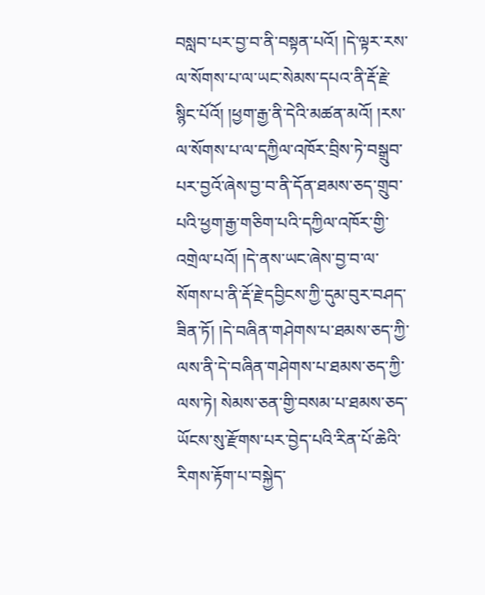བསླབ་པར་བྱ་བ་ནི་བསྟན་པའོ། །དེ་ལྟར་རས་ལ་སོགས་པ་ལ་ཡང་སེམས་དཔའ་ནི་རྡོ་རྗེ་སྙིང་པོའོ། །ཕྱག་རྒྱ་ནི་དེའི་མཚན་མའོ། །རས་ལ་སོགས་པ་ལ་དཀྱིལ་འཁོར་བྲིས་ཏེ་བསྒྲུབ་པར་བྱའོ་ཞེས་བྱ་བ་ནི་དོན་ཐམས་ཅད་གྲུབ་པའི་ཕྱག་རྒྱ་གཅིག་པའི་དཀྱིལ་འཁོར་གྱི་འགྲེལ་པའོ། །དེ་ནས་ཡང་ཞེས་བྱ་བ་ལ་སོགས་པ་ནི་རྡོ་རྗེ་དབྱིངས་ཀྱི་དུམ་བུར་བཤད་ཟིན་ཏོ། །དེ་བཞིན་གཤེགས་པ་ཐམས་ཅད་ཀྱི་ལས་ནི་དེ་བཞིན་གཤེགས་པ་ཐམས་ཅད་ཀྱི་ལས་ཏེ། སེམས་ཅན་གྱི་བསམ་པ་ཐམས་ཅད་ཡོངས་སུ་རྫོགས་པར་བྱེད་པའི་རིན་པོ་ཆེའི་རིགས་རྟོག་པ་བསྐྱེད་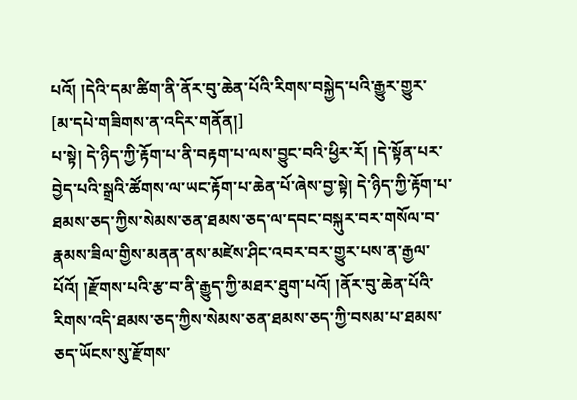པའོ། །དེའི་དམ་ཚིག་ནི་ནོར་བུ་ཆེན་པོའི་རིགས་བསྐྱེད་པའི་རྒྱུར་གྱུར་
[མ་དཔེ་གཟིགས་ན་འདིར་གནོན།]
པ་སྟེ། དེ་ཉིད་ཀྱི་རྟོག་པ་ནི་བརྟག་པ་ལས་བྱུང་བའི་ཕྱིར་རོ། །དེ་སྟོན་པར་བྱེད་པའི་སྒྲའི་ཚོགས་ལ་ཡང་རྟོག་པ་ཆེན་པོ་ཞེས་བྱ་སྟེ། དེ་ཉིད་ཀྱི་རྟོག་པ་ཐམས་ཅད་ཀྱིས་སེམས་ཅན་ཐམས་ཅད་ལ་དབང་བསྐུར་བར་གསོལ་བ་རྣམས་ཟིལ་གྱིས་མནན་ནས་མཛེས་ཤིང་འབར་བར་གྱུར་པས་ན་རྒྱལ་པོའོ། །རྫོགས་པའི་རྩ་བ་ནི་རྒྱུད་ཀྱི་མཐར་ཐུག་པའོ། །ནོར་བུ་ཆེན་པོའི་རིགས་འདི་ཐམས་ཅད་ཀྱིས་སེམས་ཅན་ཐམས་ཅད་ཀྱི་བསམ་པ་ཐམས་ཅད་ཡོངས་སུ་རྫོགས་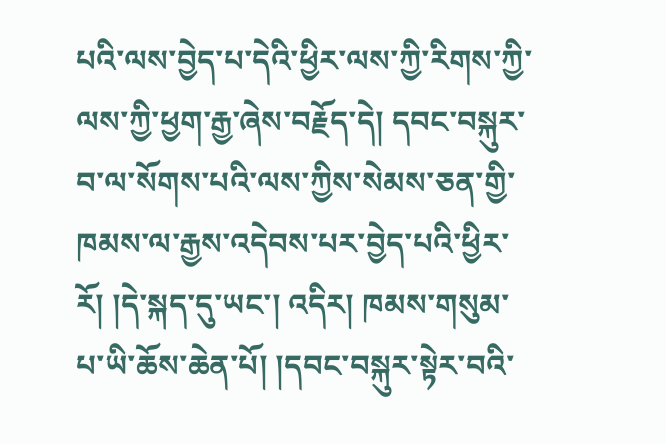པའི་ལས་བྱེད་པ་དེའི་ཕྱིར་ལས་ཀྱི་རིགས་ཀྱི་ལས་ཀྱི་ཕྱག་རྒྱ་ཞེས་བརྗོད་དེ། དབང་བསྐུར་བ་ལ་སོགས་པའི་ལས་ཀྱིས་སེམས་ཅན་གྱི་ཁམས་ལ་རྒྱས་འདེབས་པར་བྱེད་པའི་ཕྱིར་རོ། །དེ་སྐད་དུ་ཡང་། འདིར། ཁམས་གསུམ་པ་ཡི་ཆོས་ཆེན་པོ། །དབང་བསྐུར་སྟེར་བའི་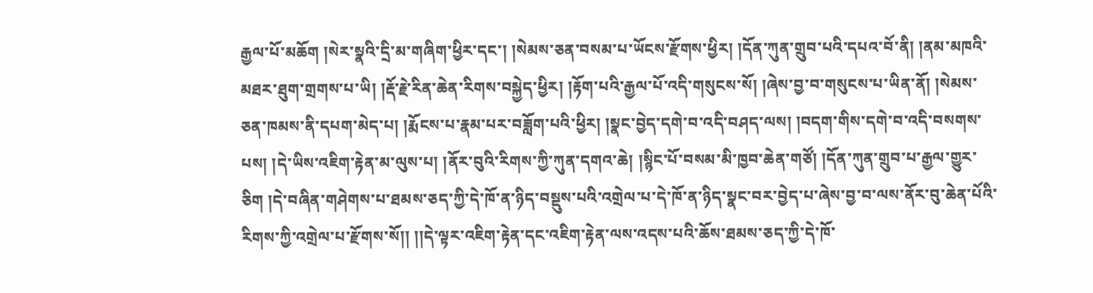རྒྱལ་པོ་མཆོག །སེར་སྣའི་དྲི་མ་གཞིག་ཕྱིར་དང་། །སེམས་ཅན་བསམ་པ་ཡོངས་རྫོགས་ཕྱིར། །དོན་ཀུན་གྲུབ་པའི་དཔའ་བོ་ནི། །ནམ་མཁའི་མཐར་ཐུག་གྲགས་པ་ཡི། །རྡོ་རྗེ་རིན་ཆེན་རིགས་བསྐྱེད་ཕྱིར། །རྟོག་པའི་རྒྱལ་པོ་འདི་གསུངས་སོ། །ཞེས་བྱ་བ་གསུངས་པ་ཡིན་ནོ། །སེམས་ཅན་ཁམས་ནི་དཔག་མེད་པ། །རྨོངས་པ་རྣམ་པར་བཟློག་པའི་ཕྱིར། །སྣང་བྱེད་དགེ་བ་འདི་བཤད་ལས། །བདག་གིས་དགེ་བ་འདི་བསགས་པས། །དེ་ཡིས་འཇིག་རྟེན་མ་ལུས་པ། །ནོར་བུའི་རིགས་ཀྱི་ཀུན་དགའ་ཆེ། །སྙིང་པོ་བསམ་མི་ཁྱབ་ཆེན་གཙོ། །དོན་ཀུན་གྲུབ་པ་རྒྱལ་གྱུར་ཅིག །དེ་བཞིན་གཤེགས་པ་ཐམས་ཅད་ཀྱི་དེ་ཁོ་ན་ཉིད་བསྡུས་པའི་འགྲེལ་པ་དེ་ཁོ་ན་ཉིད་སྣང་བར་བྱེད་པ་ཞེས་བྱ་བ་ལས་ནོར་བུ་ཆེན་པོའི་རིགས་ཀྱི་འགྲེལ་པ་རྫོགས་སོ།། །།དེ་ལྟར་འཇིག་རྟེན་དང་འཇིག་རྟེན་ལས་འདས་པའི་ཆོས་ཐམས་ཅད་ཀྱི་དེ་ཁོ་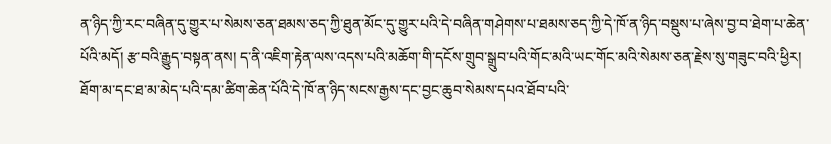ན་ཉིད་ཀྱི་རང་བཞིན་དུ་གྱུར་པ་སེམས་ཅན་ཐམས་ཅད་ཀྱི་ཐུན་མོང་དུ་གྱུར་པའི་དེ་བཞིན་གཤེགས་པ་ཐམས་ཅད་ཀྱི་དེ་ཁོ་ན་ཉིད་བསྡུས་པ་ཞེས་བྱ་བ་ཐེག་པ་ཆེན་པོའི་མདོ། རྩ་བའི་རྒྱུད་བསྟན་ནས། ད་ནི་འཇིག་རྟེན་ལས་འདས་པའི་མཆོག་གི་དངོས་གྲུབ་སྒྲུབ་པའི་གོང་མའི་ཡང་གོང་མའི་སེམས་ཅན་རྗེས་སུ་གཟུང་བའི་ཕྱིར། ཐོག་མ་དང་ཐ་མ་མེད་པའི་དམ་ཚིག་ཆེན་པོའི་དེ་ཁོ་ན་ཉིད་སངས་རྒྱས་དང་བྱང་ཆུབ་སེམས་དཔའ་ཐོབ་པའི་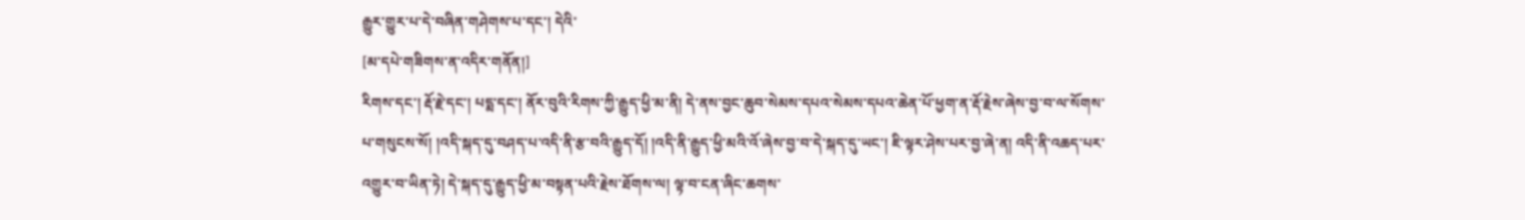རྒྱུར་གྱུར་པ་དེ་བཞིན་གཤེགས་པ་དང་། དེའི་
[མ་དཔེ་གཟིགས་ན་འདིར་གནོན།]
རིགས་དང་། རྡོ་རྗེ་དང་། པདྨ་དང་། ནོར་བུའི་རིགས་ཀྱི་རྒྱུད་ཕྱི་མ་ནི། དེ་ནས་བྱང་ཆུབ་སེམས་དཔའ་སེམས་དཔའ་ཆེན་པོ་ཕྱག་ན་རྡོ་རྗེས་ཞེས་བྱ་བ་ལ་སོགས་པ་གསུངས་སོ། །འདི་སྐད་དུ་བཤད་པ་འདི་ནི་རྩ་བའི་རྒྱུད་དོ། །འདི་ནི་རྒྱུད་ཕྱི་མའི་འོ་ཞེས་བྱ་བ་དེ་སྐད་དུ་ཡང་། ཇི་ལྟར་ཤེས་པར་བྱ་ཞེ་ན། འདི་ནི་འཆད་པར་འགྱུར་བ་ཡིན་ཏེ། དེ་སྐད་དུ་རྒྱུད་ཕྱི་མ་བསྟན་པའི་རྗེས་ཐོགས་ལ། ལྟ་བ་ངན་ཞིང་ཆགས་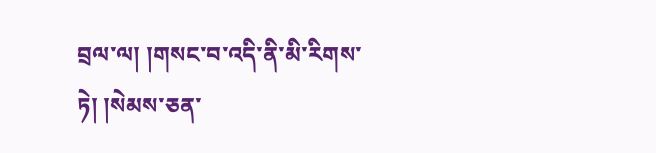བྲལ་ལ། །གསང་བ་འདི་ནི་མི་རིགས་ཏེ། །སེམས་ཅན་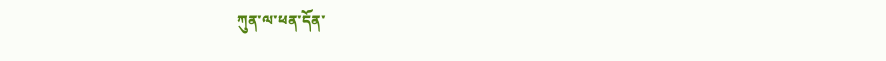ཀུན་ལ་ཕན་དོན་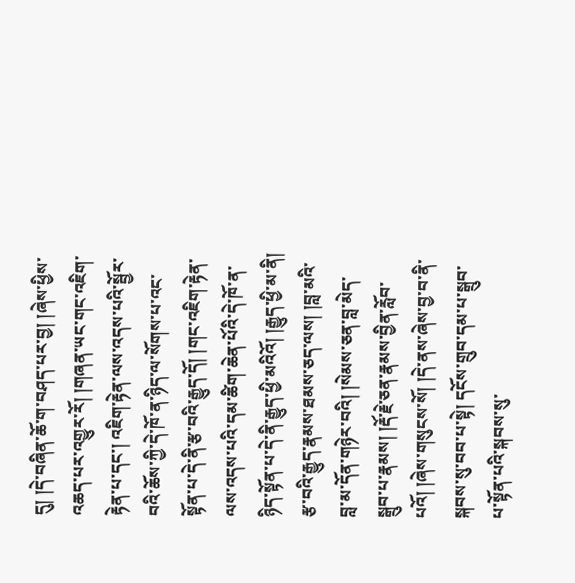དུ། །དེ་བཞིན་ཆོ་ག་བཤད་པར་བྱ། །ཞེས་ཕྱིས་འཆད་པར་འགྱུར་རོ། །གཞན་ཡང་གང་འཇིག་རྟེན་པ་དང་། འཇིག་རྟེན་ལས་འདས་པའི་སྦྱོར་བའི་ཆོས་ཀྱི་དེ་ཁོ་ན་ཉིད་ལ་སོགས་པ་འང་སྟོན་པ་དེ་ནི་རྩ་བའི་རྒྱུད་དོ། །གང་འཇིག་རྟེན་ལས་འདས་པའི་དམ་ཚིག་ཆེན་པོའི་དེ་ཁོ་ན་ཉིད་སྟོན་པ་དེ་ནི་རྒྱུད་ཕྱི་མའིའོ། །རྒྱུད་ཕྱི་མ་ནི། རྩ་བའི་རྒྱུད་རྣམས་ཐམས་ཅད་ལས། །བླ་མའི་བླ་མ་དོན་གཉེར་བའི། །སེམས་ཅན་བླ་མེད་སྒྲུབ་པ་རྣམས། །རྡོ་རྗེ་ཅན་རྣམས་བྱིན་རློབ་པའོ། །ཞེས་གསུངས་སོ། །དེ་ནས་ཞེས་བྱ་བ་ནི་སྐབས་སུ་བབ་པ་སྟེ། དངོས་གྲུབ་དམ་པ་སྒྲུབ་པ་སྟོན་པའི་སྐབས་སུ་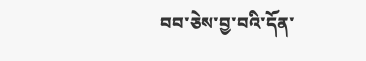བབ་ཅེས་བྱ་བའི་དོན་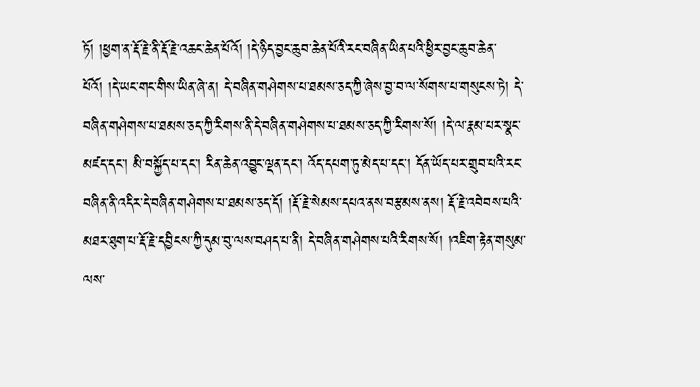ཏོ། །ཕྱག་ན་རྡོ་རྗེ་ནི་རྡོ་རྗེ་འཆང་ཆེན་པོའོ། །དེ་ཉིད་བྱང་ཆུབ་ཆེན་པོའི་རང་བཞིན་ཡིན་པའི་ཕྱིར་བྱང་ཆུབ་ཆེན་པོའོ། །དེ་ཡང་གང་གིས་ཡིན་ཞེ་ན། དེ་བཞིན་གཤེགས་པ་ཐམས་ཅད་ཀྱི་ཞེས་བྱ་བ་ལ་སོགས་པ་གསུངས་ཏེ། དེ་བཞིན་གཤེགས་པ་ཐམས་ཅད་ཀྱི་རིགས་ནི་དེ་བཞིན་གཤེགས་པ་ཐམས་ཅད་ཀྱི་རིགས་སོ། །དེ་ལ་རྣམ་པར་སྣང་མཛད་དང་། མི་བསྐྱོད་པ་དང་། རིན་ཆེན་འབྱུང་ལྡན་དང་། འོད་དཔག་ཏུ་མེད་པ་དང་། དོན་ཡོད་པར་གྲུབ་པའི་རང་བཞིན་ནི་འདིར་དེ་བཞིན་གཤེགས་པ་ཐམས་ཅད་དོ། །རྡོ་རྗེ་སེམས་དཔའ་ནས་བརྩམས་ནས། རྡོ་རྗེ་འབེབས་པའི་མཐར་ཐུག་པ་རྡོ་རྗེ་དབྱིངས་ཀྱི་དུམ་བུ་ལས་བཤད་པ་ནི། དེ་བཞིན་གཤེགས་པའི་རིགས་སོ། །འཇིག་རྟེན་གསུམ་ལས་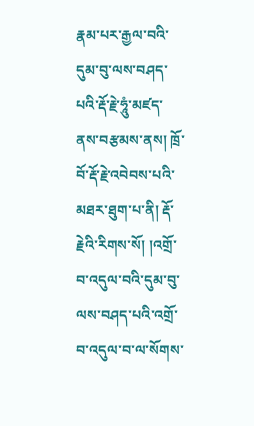རྣམ་པར་རྒྱལ་བའི་དུམ་བུ་ལས་བཤད་པའི་རྡོ་རྗེ་ཧཱུཾ་མཛད་ནས་བརྩམས་ནས། ཁྲོ་བོ་རྡོ་རྗེ་འབེབས་པའི་མཐར་ཐུག་པ་ནི། རྡོ་རྗེའི་རིགས་སོ། །འགྲོ་བ་འདུལ་བའི་དུམ་བུ་ལས་བཤད་པའི་འགྲོ་བ་འདུལ་བ་ལ་སོགས་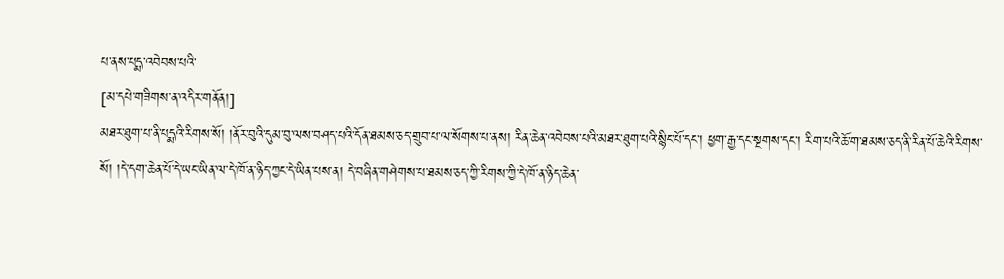པ་ནས་པདྨ་འབེབས་པའི་
[མ་དཔེ་གཟིགས་ན་འདིར་གནོན།]
མཐར་ཐུག་པ་ནི་པདྨའི་རིགས་སོ། །ནོར་བུའི་དུམ་བུ་ལས་བཤད་པའི་དོན་ཐམས་ཅད་གྲུབ་པ་ལ་སོགས་པ་ནས། རིན་ཆེན་འབེབས་པའི་མཐར་ཐུག་པའི་སྙིང་པོ་དང་། ཕྱག་རྒྱ་དང་སྔགས་དང་། རིག་པའི་ཆོ་ག་ཐམས་ཅད་ནི་རིན་པོ་ཆེའི་རིགས་སོ། །དེ་དག་ཆེན་པོ་དེ་ཡང་ཡིན་ལ་དེ་ཁོ་ན་ཉིད་ཀྱང་དེ་ཡིན་པས་ན། དེ་བཞིན་གཤེགས་པ་ཐམས་ཅད་ཀྱི་རིགས་ཀྱི་དེ་ཁོ་ན་ཉིད་ཆེན་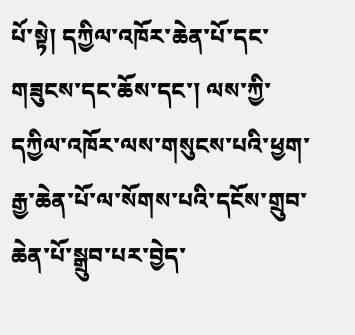པོ་སྟེ། དཀྱིལ་འཁོར་ཆེན་པོ་དང་གཟུངས་དང་ཆོས་དང་། ལས་ཀྱི་དཀྱིལ་འཁོར་ལས་གསུངས་པའི་ཕྱག་རྒྱ་ཆེན་པོ་ལ་སོགས་པའི་དངོས་གྲུབ་ཆེན་པོ་སྒྲུབ་པར་བྱེད་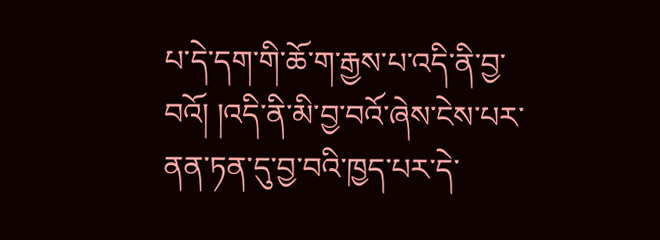པ་དེ་དག་གི་ཆོ་ག་རྒྱས་པ་འདི་ནི་བྱ་བའོ། །འདི་ནི་མི་བྱ་བའོ་ཞེས་ངེས་པར་ནན་ཏན་དུ་བྱ་བའི་ཁྱད་པར་དེ་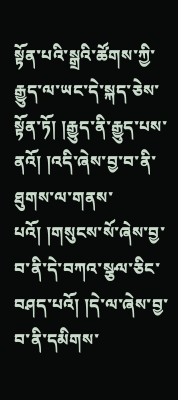སྟོན་པའི་སྒྲའི་ཚོགས་ཀྱི་རྒྱུད་ལ་ཡང་དེ་སྐད་ཅེས་སྟོན་ཏོ། །རྒྱུད་ནི་རྒྱུད་པས་ནའོ། །འདི་ཞེས་བྱ་བ་ནི་ཐུགས་ལ་གནས་པའོ། །གསུངས་སོ་ཞེས་བྱ་བ་ནི་དེ་བཀའ་སྩལ་ཅིང་བཤད་པའོ། །དེ་ལ་ཞེས་བྱ་བ་ནི་དམིགས་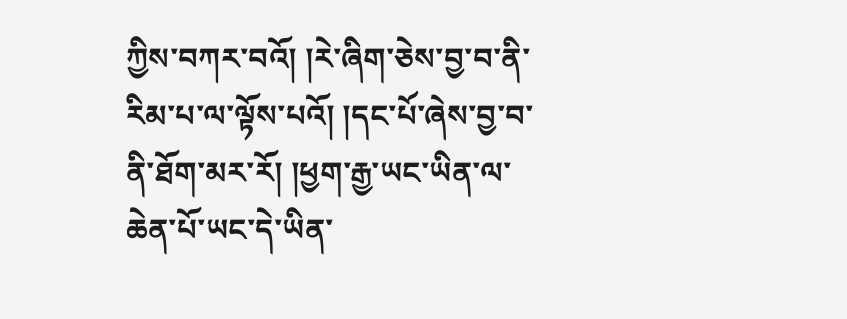ཀྱིས་བཀར་བའོ། །རེ་ཞིག་ཅེས་བྱ་བ་ནི་རིམ་པ་ལ་ལྟོས་པའོ། །དང་པོ་ཞེས་བྱ་བ་ནི་ཐོག་མར་རོ། །ཕྱག་རྒྱ་ཡང་ཡིན་ལ་ཆེན་པོ་ཡང་དེ་ཡིན་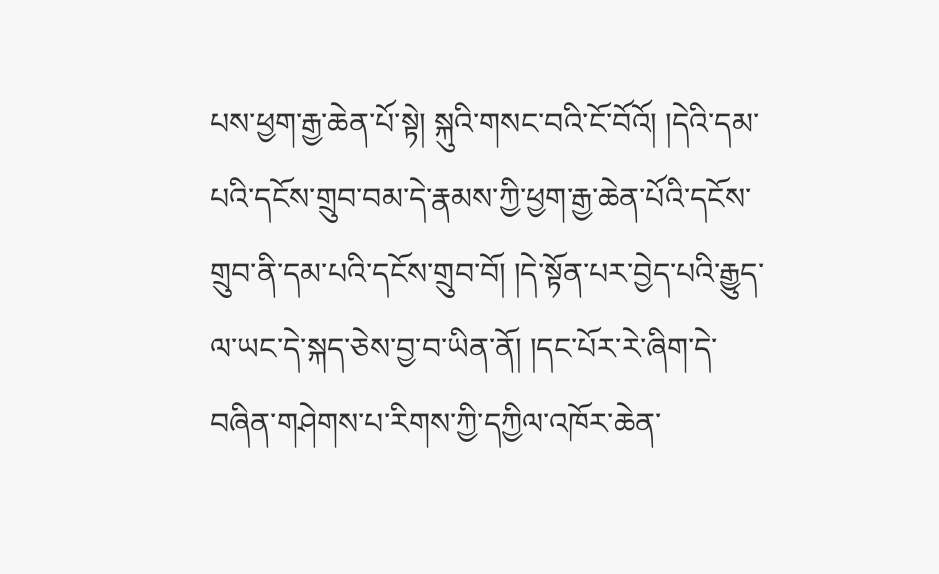པས་ཕྱག་རྒྱ་ཆེན་པོ་སྟེ། སྐུའི་གསང་བའི་ངོ་བོའོ། །དེའི་དམ་པའི་དངོས་གྲུབ་བམ་དེ་རྣམས་ཀྱི་ཕྱག་རྒྱ་ཆེན་པོའི་དངོས་གྲུབ་ནི་དམ་པའི་དངོས་གྲུབ་བོ། །དེ་སྟོན་པར་བྱེད་པའི་རྒྱུད་ལ་ཡང་དེ་སྐད་ཅེས་བྱ་བ་ཡིན་ནོ། །དང་པོར་རེ་ཞིག་དེ་བཞིན་གཤེགས་པ་རིགས་ཀྱི་དཀྱིལ་འཁོར་ཆེན་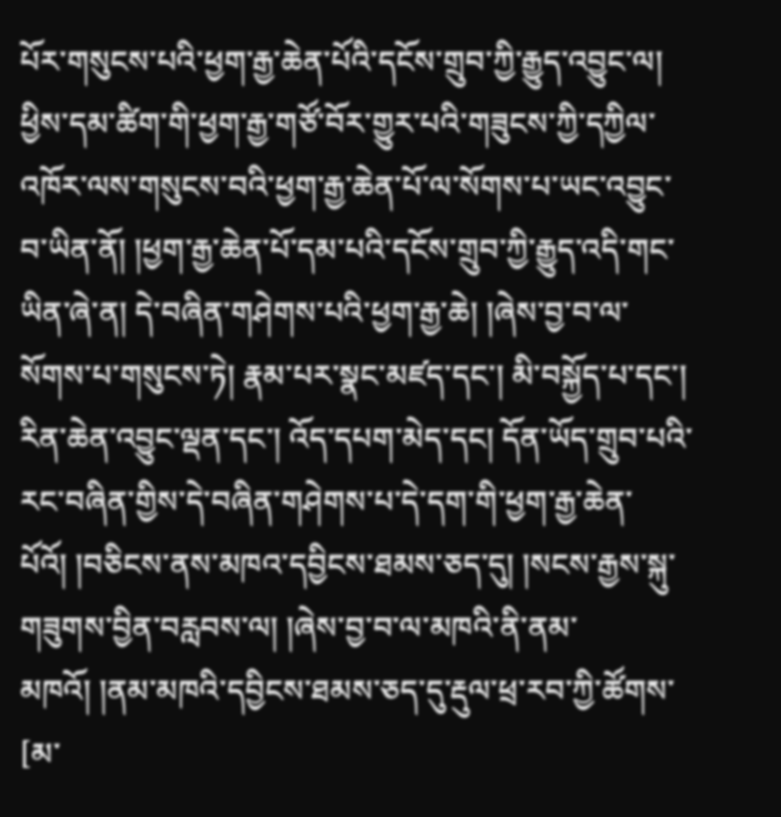པོར་གསུངས་པའི་ཕྱག་རྒྱ་ཆེན་པོའི་དངོས་གྲུབ་ཀྱི་རྒྱུད་འབྱུང་ལ། ཕྱིས་དམ་ཚིག་གི་ཕྱག་རྒྱ་གཙོ་བོར་གྱུར་པའི་གཟུངས་ཀྱི་དཀྱིལ་འཁོར་ལས་གསུངས་བའི་ཕྱག་རྒྱ་ཆེན་པོ་ལ་སོགས་པ་ཡང་འབྱུང་བ་ཡིན་ནོ། །ཕྱག་རྒྱ་ཆེན་པོ་དམ་པའི་དངོས་གྲུབ་ཀྱི་རྒྱུད་འདི་གང་ཡིན་ཞེ་ན། དེ་བཞིན་གཤེགས་པའི་ཕྱག་རྒྱ་ཆེ། །ཞེས་བྱ་བ་ལ་སོགས་པ་གསུངས་ཏེ། རྣམ་པར་སྣང་མཛད་དང་། མི་བསྐྱོད་པ་དང་། རིན་ཆེན་འབྱུང་ལྡན་དང་། འོད་དཔག་མེད་དང། དོན་ཡོད་གྲུབ་པའི་རང་བཞིན་གྱིས་དེ་བཞིན་གཤེགས་པ་དེ་དག་གི་ཕྱག་རྒྱ་ཆེན་པོའོ། །བཅིངས་ནས་མཁའ་དབྱིངས་ཐམས་ཅད་དུ། །སངས་རྒྱས་སྐུ་གཟུགས་བྱིན་བརླབས་ལ། །ཞེས་བྱ་བ་ལ་མཁའི་ནི་ནམ་མཁའོ། །ནམ་མཁའི་དབྱིངས་ཐམས་ཅད་དུ་རྡུལ་ཕྲ་རབ་ཀྱི་ཚོགས་
[མ་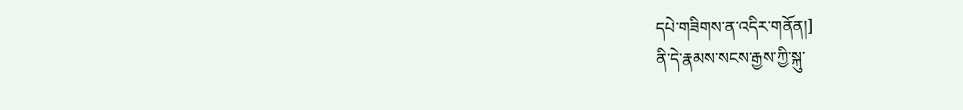དཔེ་གཟིགས་ན་འདིར་གནོན།]
ནི་དེ་རྣམས་སངས་རྒྱས་ཀྱི་སྐུ་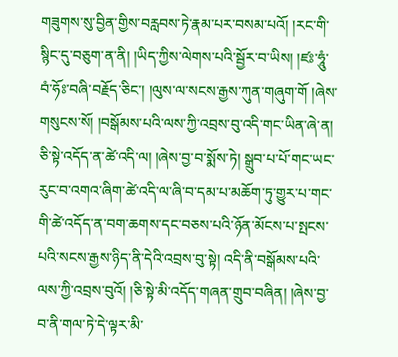གཟུགས་སུ་བྱིན་གྱིས་བརླབས་ཏེ་རྣམ་པར་བསམ་པའོ། །རང་གི་སྙིང་དུ་བཅུག་ན་ནི། །ཡིད་ཀྱིས་ལེགས་པའི་སྦྱོར་བ་ཡིས། །ཛཿ་ཧཱུཾ་བཾ་ཧོཿ་བཞི་བརྗོད་ཅིང་། །ལུས་ལ་སངས་རྒྱས་ཀུན་གཞུག་གོ །ཞེས་གསུངས་སོ། །བསྒོམས་པའི་ལས་ཀྱི་འབྲས་བུ་འདི་གང་ཡིན་ཞེ་ན། ཅི་སྟེ་འདོད་ན་ཚེ་འདི་ལ། །ཞེས་བྱ་བ་སྨོས་ཏེ། སྒྲུབ་པ་པོ་གང་ཡང་རུང་བ་འགའ་ཞིག་ཚེ་འདི་ལ་ཞི་བ་དམ་པ་མཆོག་ཏུ་གྱུར་པ་གང་གི་ཚེ་འདོད་ན་བག་ཆགས་དང་བཅས་པའི་ཉོན་མོངས་པ་སྤངས་པའི་སངས་རྒྱས་ཉིད་ནི་དེའི་འབྲས་བུ་སྟེ། འདི་ནི་བསྒོམས་པའི་ལས་ཀྱི་འབྲས་བུའོ། །ཅི་སྟེ་མི་འདོད་གཞན་གྲུབ་བཞིན། །ཞེས་བྱ་བ་ནི་གལ་ཏེ་དེ་ལྟར་མི་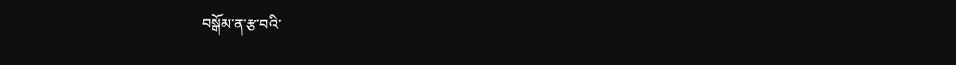བསྒོམ་ན་རྩ་བའི་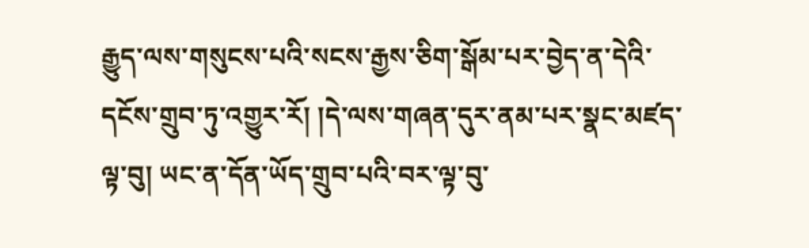རྒྱུད་ལས་གསུངས་པའི་སངས་རྒྱས་ཅིག་སྒོམ་པར་བྱེད་ན་དེའི་དངོས་གྲུབ་ཏུ་འགྱུར་རོ། །དེ་ལས་གཞན་དུར་ནམ་པར་སྣང་མཛད་ལྟ་བུ། ཡང་ན་དོན་ཡོད་གྲུབ་པའི་བར་ལྟ་བུ་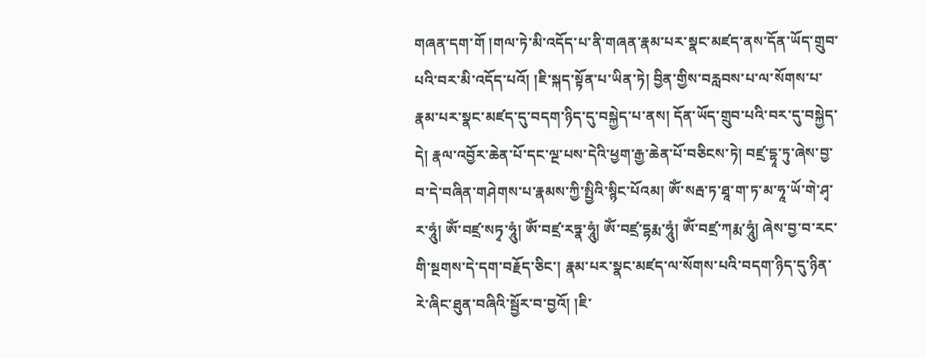གཞན་དག་གོ །གལ་ཏེ་མི་འདོད་པ་ནི་གཞན་རྣམ་པར་སྣང་མཛད་ནས་དོན་ཡོད་གྲུབ་པའི་བར་མི་འདོད་པའོ། །ཇི་སྐད་སྟོན་པ་ཡིན་ཏེ། བྱིན་གྱིས་བརླབས་པ་ལ་སོགས་པ་རྣམ་པར་སྣང་མཛད་དུ་བདག་ཉིད་དུ་བསྐྱེད་པ་ནས། དོན་ཡོད་གྲུབ་པའི་བར་དུ་བསྐྱེད་དེ། རྣལ་འབྱོར་ཆེན་པོ་དང་ལྔ་པས་དེའི་ཕྱག་རྒྱ་ཆེན་པོ་བཅིངས་ཏེ། བཛྲ་དྷཱ་ཏུ་ཞེས་བྱ་བ་དེ་བཞིན་གཤེགས་པ་རྣམས་ཀྱི་སྤྱིའི་སྙིང་པོའམ། ཨོཾ་སརྦ་ཏ་ཐཱ་ག་ཏ་མ་ཧཱ་ཡོ་གེ་ཤྭ་ར་ཧཱུཾ། ཨོཾ་བཛྲ་སཏྭ་ཧཱུཾ། ཨོཾ་བཛྲ་རཏྣ་ཧཱུཾ། ཨོཾ་བཛྲ་དྷརྨ་ཧཱུཾ། ཨོཾ་བཛྲ་ཀརྨ་ཧཱུཾ། ཞེས་བྱ་བ་རང་གི་སྔགས་དེ་དག་བརྗོད་ཅིང་། རྣམ་པར་སྣང་མཛད་ལ་སོགས་པའི་བདག་ཉིད་དུ་ཉིན་རེ་ཞིང་ཐུན་བཞིའི་སྦྱོར་བ་བྱའོ། །ཇི་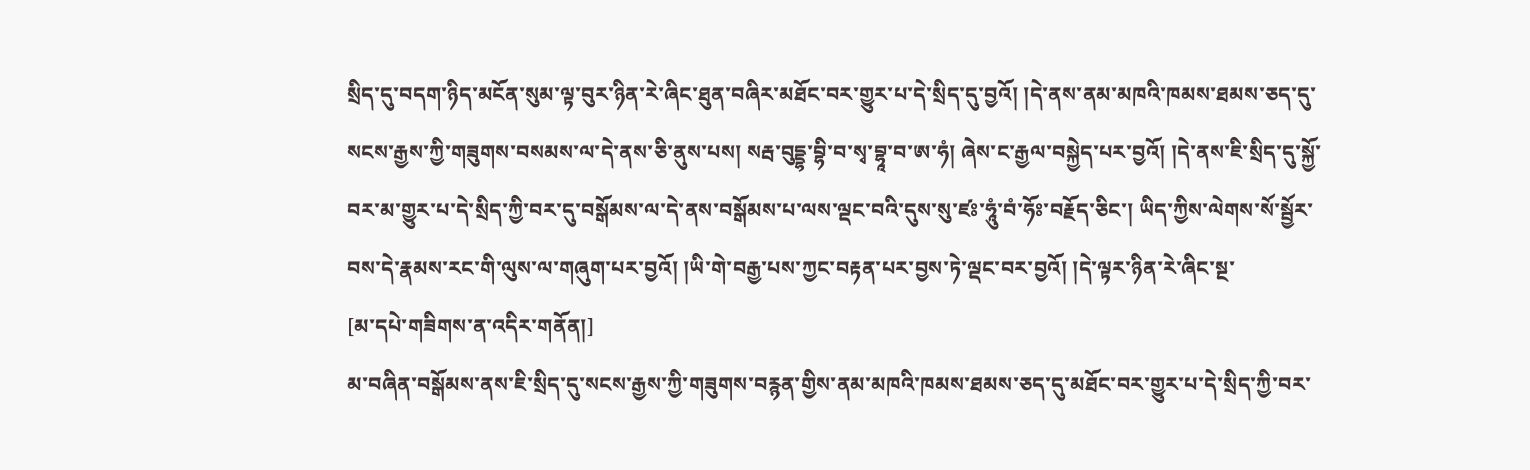སྲིད་དུ་བདག་ཉིད་མངོན་སུམ་ལྟ་བུར་ཉིན་རེ་ཞིང་ཐུན་བཞིར་མཐོང་བར་གྱུར་པ་དེ་སྲིད་དུ་བྱའོ། །དེ་ནས་ནམ་མཁའི་ཁམས་ཐམས་ཅད་དུ་སངས་རྒྱས་ཀྱི་གཟུགས་བསམས་ལ་དེ་ནས་ཅི་ནུས་པས། སརྦ་བུདྡྷ་བྷི་བ་སྭ་བྷཱ་བ་ཨ་ཧཾ། ཞེས་ང་རྒྱལ་བསྐྱེད་པར་བྱའོ། །དེ་ནས་ཇི་སྲིད་དུ་སྐྱོ་བར་མ་གྱུར་པ་དེ་སྲིད་ཀྱི་བར་དུ་བསྒོམས་ལ་དེ་ནས་བསྒོམས་པ་ལས་ལྡང་བའི་དུས་སུ་ཛཿ་ཧཱུཾ་བཾ་ཧོཿ་བརྗོད་ཅིང་། ཡིད་ཀྱིས་ལེགས་སོ་སྦྱོར་བས་དེ་རྣམས་རང་གི་ལུས་ལ་གཞུག་པར་བྱའོ། །ཡི་གེ་བརྒྱ་པས་ཀྱང་བརྟན་པར་བྱས་ཏེ་ལྡང་བར་བྱའོ། །དེ་ལྟར་ཉིན་རེ་ཞིང་སྔ་
[མ་དཔེ་གཟིགས་ན་འདིར་གནོན།]
མ་བཞིན་བསྒོམས་ནས་ཇི་སྲིད་དུ་སངས་རྒྱས་ཀྱི་གཟུགས་བརྙན་གྱིས་ནམ་མཁའི་ཁམས་ཐམས་ཅད་དུ་མཐོང་བར་གྱུར་པ་དེ་སྲིད་ཀྱི་བར་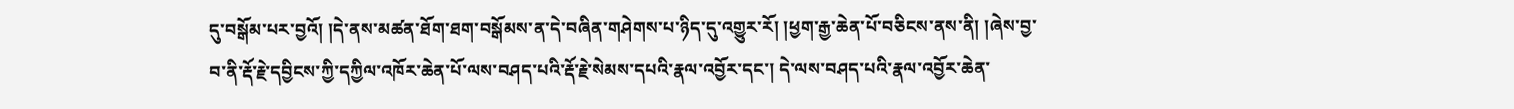དུ་བསྒོམ་པར་བྱའོ། །དེ་ནས་མཚན་ཐོག་ཐག་བསྒོམས་ན་དེ་བཞིན་གཤེགས་པ་ཉིད་དུ་འགྱུར་རོ། །ཕྱག་རྒྱ་ཆེན་པོ་བཅིངས་ནས་ནི། །ཞེས་བྱ་བ་ནི་རྡོ་རྗེ་དབྱིངས་ཀྱི་དཀྱིལ་འཁོར་ཆེན་པོ་ལས་བཤད་པའི་རྡོ་རྗེ་སེམས་དཔའི་རྣལ་འབྱོར་དང་། དེ་ལས་བཤད་པའི་རྣལ་འབྱོར་ཆེན་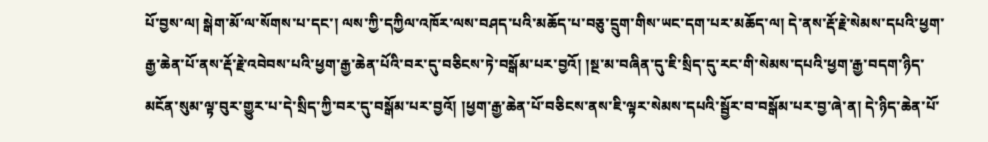པོ་བྱས་ལ། སྒེག་མོ་ལ་སོགས་པ་དང་། ལས་ཀྱི་དཀྱིལ་འཁོར་ལས་བཤད་པའི་མཆོད་པ་བཅུ་དྲུག་གིས་ཡང་དག་པར་མཆོད་ལ། དེ་ནས་རྡོ་རྗེ་སེམས་དཔའི་ཕྱག་རྒྱ་ཆེན་པོ་ནས་རྡོ་རྗེ་འབེབས་པའི་ཕྱག་རྒྱ་ཆེན་པོའི་བར་དུ་བཅིངས་ཏེ་བསྒོམ་པར་བྱའོ། །སྔ་མ་བཞིན་དུ་ཇི་སྲིད་དུ་རང་གི་སེམས་དཔའི་ཕྱག་རྒྱ་བདག་ཉིད་མངོན་སུམ་ལྟ་བུར་གྱུར་པ་དེ་སྲིད་ཀྱི་བར་དུ་བསྒོམ་པར་བྱའོ། །ཕྱག་རྒྱ་ཆེན་པོ་བཅིངས་ནས་ཇི་ལྟར་སེམས་དཔའི་སྦྱོར་བ་བསྒོམ་པར་བྱ་ཞེ་ན། དེ་ཉིད་ཆེན་པོ་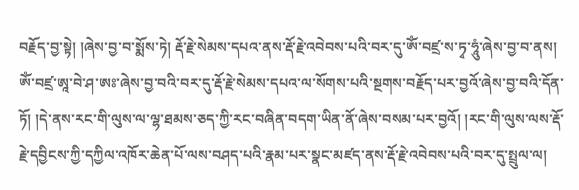བརྗོད་བྱ་སྟེ། །ཞེས་བྱ་བ་སྨོས་ཏེ། རྡོ་རྗེ་སེམས་དཔའ་ནས་རྡོ་རྗེ་འབེབས་པའི་བར་དུ་ཨོཾ་བཛྲ་ས་ཏྭ་ཧཱུཾ་ཞེས་བྱ་བ་ནས། ཨོཾ་བཛྲ་ཨཱ་བེ་ཤ་ཨཿ་ཞེས་བྱ་བའི་བར་དུ་རྡོ་རྗེ་སེམས་དཔའ་ལ་སོགས་པའི་སྔགས་བརྗོད་པར་བྱའོ་ཞེས་བྱ་བའི་དོན་ཏོ། །དེ་ནས་རང་གི་ལུས་ལ་ལྷ་ཐམས་ཅད་ཀྱི་རང་བཞིན་བདག་ཡིན་ནོ་ཞེས་བསམ་པར་བྱའོ། །རང་གི་ལུས་ལས་རྡོ་རྗེ་དབྱིངས་ཀྱི་དཀྱིལ་འཁོར་ཆེན་པོ་ལས་བཤད་པའི་རྣམ་པར་སྣང་མཛད་ནས་རྡོ་རྗེ་འབེབས་པའི་བར་དུ་སྤྲུལ་ལ།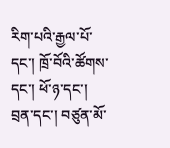རིག་པའི་རྒྱལ་པོ་དང་། ཁྲོ་བོའི་ཚོགས་དང་། ཕོ་ཉ་དང་། བྲན་དང་། བཙུན་མོ་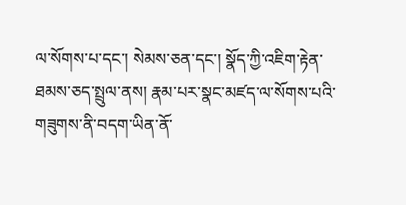ལ་སོགས་པ་དང་། སེམས་ཅན་དང་། སྣོད་ཀྱི་འཇིག་རྟེན་ཐམས་ཅད་སྤྲུལ་ནས། རྣམ་པར་སྣང་མཛད་ལ་སོགས་པའི་གཟུགས་ནི་བདག་ཡིན་ནོ་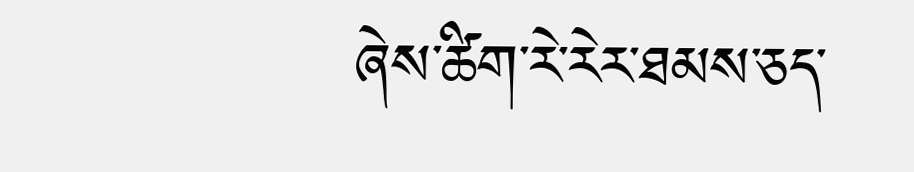ཞེས་ཚིག་རེ་རེར་ཐམས་ཅད་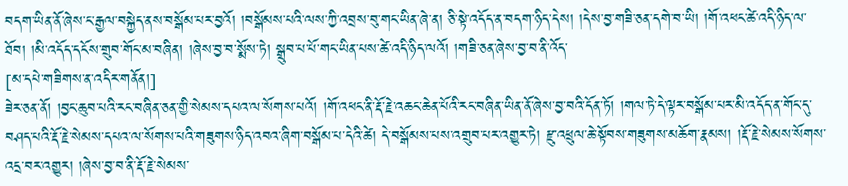བདག་ཡིན་ནོ་ཞེས་ང་རྒྱལ་བསྐྱེད་ནས་བསྒོམ་པར་བྱའོ། །བསྒོམས་པའི་ལས་ཀྱི་འབྲས་བུ་གང་ཡིན་ཞེ་ན། ཅི་སྟེ་འདོད་ན་བདག་ཉིད་དེས། །དེས་བྱ་གཟི་ཅན་དགེ་བ་ཡི། །གོ་འཕང་ཚེ་འདི་ཉིད་ལ་ཐོབ། །མི་འདོད་དངོས་གྲུབ་གོང་མ་བཞིན། །ཞེས་བྱ་བ་སྨོས་ཏེ། སྒྲུབ་པ་པོ་གང་ཡིན་པས་ཚེ་འདི་ཉིད་ལའོ། །གཟི་ཅན་ཞེས་བྱ་བ་ནི་འོད་
[མ་དཔེ་གཟིགས་ན་འདིར་གནོན།]
ཟེར་ཅན་ནོ། །བྱང་ཆུབ་པའི་རང་བཞིན་ཅན་གྱི་སེམས་དཔའ་ལ་སོགས་པའོ། །གོ་འཕང་ནི་རྡོ་རྗེ་འཆང་ཆེན་པོའི་རང་བཞིན་ཡིན་ནོ་ཞེས་བྱ་བའི་དོན་ཏོ། །གལ་ཏེ་དེ་ལྟར་བསྒོམ་པར་མི་འདོད་ན་གོང་དུ་བཤད་པའི་རྡོ་རྗེ་སེམས་དཔའ་ལ་སོགས་པའི་གཟུགས་ཉིད་འབའ་ཞིག་བསྒོམ་པ་དེའི་ཚེ། དེ་བསྒོམས་པས་འགྲུབ་པར་འགྱུར་ཏེ། རྫུ་འཕྲུལ་ཆེ་སྟོབས་གཟུགས་མཆོག་རྣམས། །རྡོ་རྗེ་སེམས་སོགས་འདྲ་བར་འགྱུར། །ཞེས་བྱ་བ་ནི་རྡོ་རྗེ་སེམས་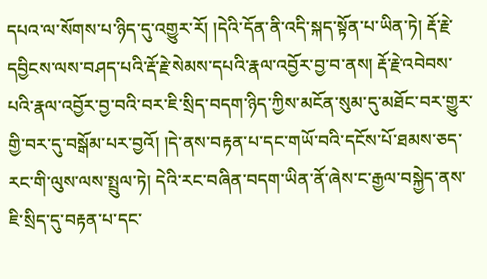དཔའ་ལ་སོགས་པ་ཉིད་དུ་འགྱུར་རོ། །དེའི་དོན་ནི་འདི་སྐད་སྟོན་པ་ཡིན་ཏེ། རྡོ་རྗེ་དབྱིངས་ལས་བཤད་པའི་རྡོ་རྗེ་སེམས་དཔའི་རྣལ་འབྱོར་བྱ་བ་ནས། རྡོ་རྗེ་འབེབས་པའི་རྣལ་འབྱོར་བྱ་བའི་བར་ཇི་སྲིད་བདག་ཉིད་ཀྱིས་མངོན་སུམ་དུ་མཐོང་བར་གྱུར་གྱི་བར་དུ་བསྒོམ་པར་བྱའོ། །དེ་ནས་བརྟན་པ་དང་གཡོ་བའི་དངོས་པོ་ཐམས་ཅད་རང་གི་ལུས་ལས་སྤྲུལ་ཏེ། དེའི་རང་བཞིན་བདག་ཡིན་ནོ་ཞེས་ང་རྒྱལ་བསྐྱེད་ནས་ཇི་སྲིད་དུ་བརྟན་པ་དང་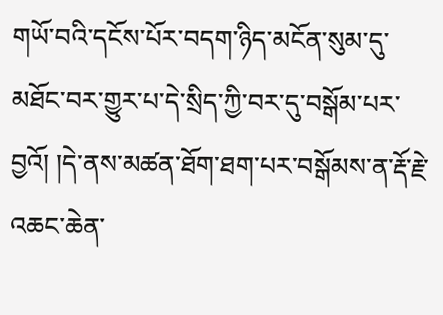གཡོ་བའི་དངོས་པོར་བདག་ཉིད་མངོན་སུམ་དུ་མཐོང་བར་གྱུར་པ་དེ་སྲིད་ཀྱི་བར་དུ་བསྒོམ་པར་བྱའོ། །དེ་ནས་མཚན་ཐོག་ཐག་པར་བསྒོམས་ན་རྡོ་རྗེ་འཆང་ཆེན་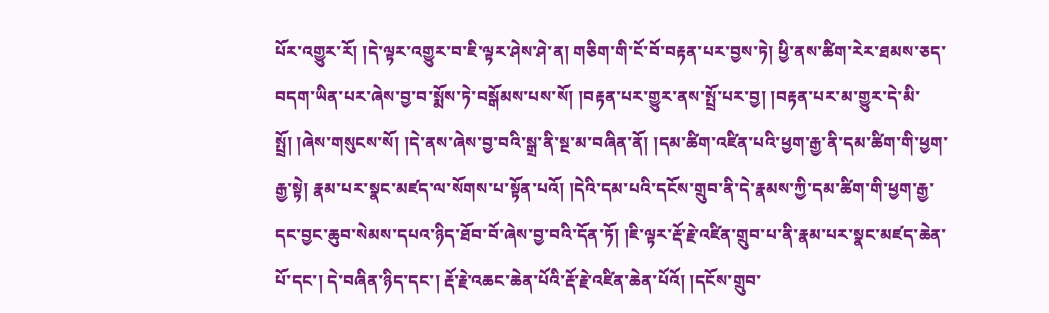པོར་འགྱུར་རོ། །དེ་ལྟར་འགྱུར་བ་ཇི་ལྟར་ཤེས་ཤེ་ན། གཅིག་གི་ངོ་བོ་བརྟན་པར་བྱས་ཏེ། ཕྱི་ནས་ཚིག་རེར་ཐམས་ཅད་བདག་ཡིན་པར་ཞེས་བྱ་བ་སྨོས་ཏེ་བསྒོམས་པས་སོ། །བརྟན་པར་གྱུར་ནས་སྤྲོ་པར་བྱ། །བརྟན་པར་མ་གྱུར་དེ་མི་སྤྲོ། །ཞེས་གསུངས་སོ། །དེ་ནས་ཞེས་བྱ་བའི་སྒྲ་ནི་སྔ་མ་བཞིན་ནོ། །དམ་ཚིག་འཛིན་པའི་ཕྱག་རྒྱ་ནི་དམ་ཚིག་གི་ཕྱག་རྒྱ་སྟེ། རྣམ་པར་སྣང་མཛད་ལ་སོགས་པ་སྟོན་པའོ། །དེའི་དམ་པའི་དངོས་གྲུབ་ནི་དེ་རྣམས་ཀྱི་དམ་ཚིག་གི་ཕྱག་རྒྱ་དང་བྱང་ཆུབ་སེམས་དཔའ་ཉིད་ཐོབ་བོ་ཞེས་བྱ་བའི་དོན་ཏོ། །ཇི་ལྟར་རྡོ་རྗེ་འཛིན་གྲུབ་པ་ནི་རྣམ་པར་སྣང་མཛད་ཆེན་པོ་དང་། དེ་བཞིན་ཉིད་དང་། རྡོ་རྗེ་འཆང་ཆེན་པོའི་རྡོ་རྗེ་འཛིན་ཆེན་པོའོ། །དངོས་གྲུབ་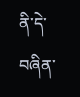ནི་དེ་བཞིན་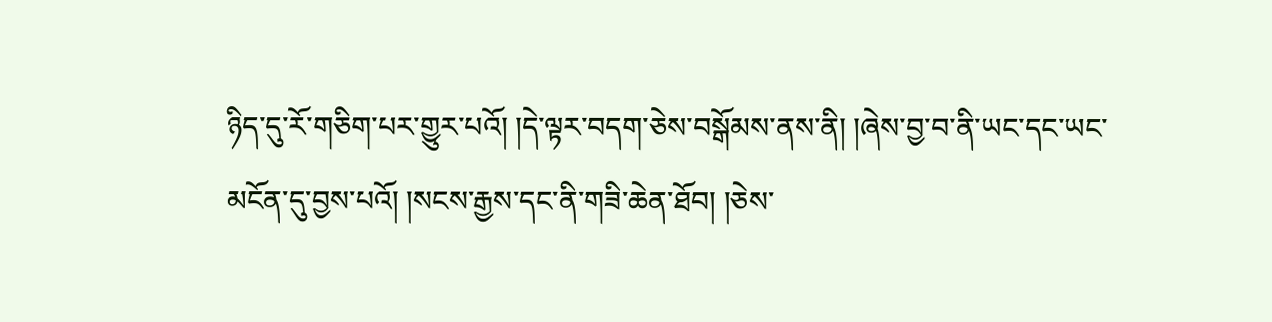ཉིད་དུ་རོ་གཅིག་པར་གྱུར་པའོ། །དེ་ལྟར་བདག་ཅེས་བསྒོམས་ནས་ནི། །ཞེས་བྱ་བ་ནི་ཡང་དང་ཡང་མངོན་དུ་བྱས་པའོ། །སངས་རྒྱས་དང་ནི་གཟི་ཆེན་ཐོབ། །ཅེས་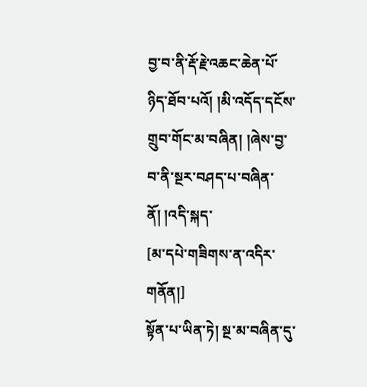བྱ་བ་ནི་རྡོ་རྗེ་འཆང་ཆེན་པོ་ཉིད་ཐོབ་པའོ། །མི་འདོད་དངོས་གྲུབ་གོང་མ་བཞིན། །ཞེས་བྱ་བ་ནི་སྔར་བཤད་པ་བཞིན་ནོ། །འདི་སྐད་
[མ་དཔེ་གཟིགས་ན་འདིར་གནོན།]
སྟོན་པ་ཡིན་ཏེ། སྔ་མ་བཞིན་དུ་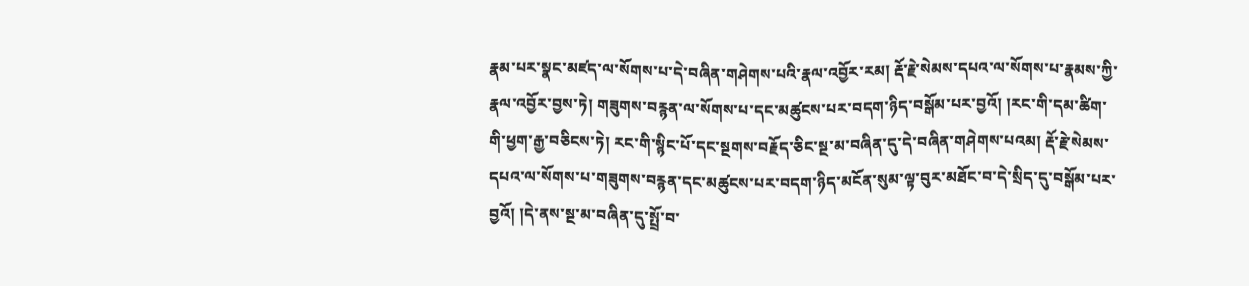རྣམ་པར་སྣང་མཛད་ལ་སོགས་པ་དེ་བཞིན་གཤེགས་པའི་རྣལ་འབྱོར་རམ། རྡོ་རྗེ་སེམས་དཔའ་ལ་སོགས་པ་རྣམས་ཀྱི་རྣལ་འབྱོར་བྱས་ཏེ། གཟུགས་བརྙན་ལ་སོགས་པ་དང་མཚུངས་པར་བདག་ཉིད་བསྒོམ་པར་བྱའོ། །རང་གི་དམ་ཚིག་གི་ཕྱག་རྒྱ་བཅིངས་ཏེ། རང་གི་སྙིང་པོ་དང་སྔགས་བརྗོད་ཅིང་སྔ་མ་བཞིན་དུ་དེ་བཞིན་གཤེགས་པའམ། རྡོ་རྗེ་སེམས་དཔའ་ལ་སོགས་པ་གཟུགས་བརྙན་དང་མཚུངས་པར་བདག་ཉིད་མངོན་སུམ་ལྟ་བུར་མཐོང་བ་དེ་སྲིད་དུ་བསྒོམ་པར་བྱའོ། །དེ་ནས་སྔ་མ་བཞིན་དུ་སྤྲོ་བ་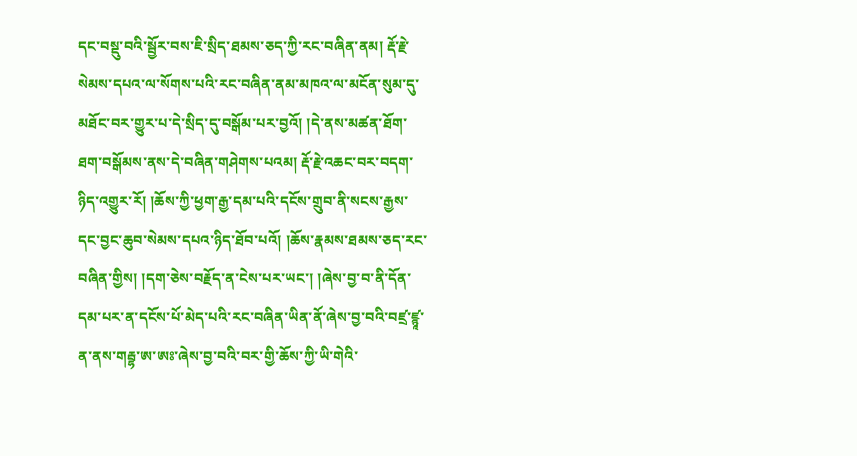དང་བསྡུ་བའི་སྦྱོར་བས་ཇི་སྲིད་ཐམས་ཅད་ཀྱི་རང་བཞིན་ནམ། རྡོ་རྗེ་སེམས་དཔའ་ལ་སོགས་པའི་རང་བཞིན་ནམ་མཁའ་ལ་མངོན་སུམ་དུ་མཐོང་བར་གྱུར་པ་དེ་སྲིད་དུ་བསྒོམ་པར་བྱའོ། །དེ་ནས་མཚན་ཐོག་ཐག་བསྒོམས་ནས་དེ་བཞིན་གཤེགས་པའམ། རྡོ་རྗེ་འཆང་བར་བདག་ཉིད་འགྱུར་རོ། །ཆོས་ཀྱི་ཕྱག་རྒྱ་དམ་པའི་དངོས་གྲུབ་ནི་སངས་རྒྱས་དང་བྱང་ཆུབ་སེམས་དཔའ་ཉིད་ཐོབ་པའོ། །ཆོས་རྣམས་ཐམས་ཅད་རང་བཞིན་གྱིས། །དག་ཅེས་བརྗོད་ན་ངེས་པར་ཡང་། །ཞེས་བྱ་བ་ནི་དོན་དམ་པར་ན་དངོས་པོ་མེད་པའི་རང་བཞིན་ཡིན་ནོ་ཞེས་བྱ་བའི་བཛྲ་ཛྙཱ་ན་ནས་གརྦྷ་ཨ་ཨཿ་ཞེས་བྱ་བའི་བར་གྱི་ཆོས་ཀྱི་ཡི་གེའི་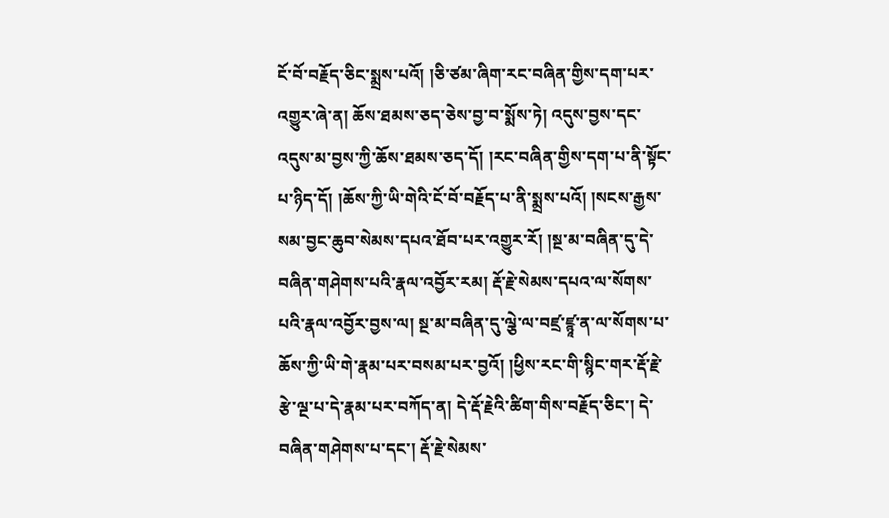ངོ་བོ་བརྗོད་ཅིང་སྨྲས་པའོ། །ཅི་ཙམ་ཞིག་རང་བཞིན་གྱིས་དག་པར་འགྱུར་ཞེ་ན། ཆོས་ཐམས་ཅད་ཅེས་བྱ་བ་སྨོས་ཏེ། འདུས་བྱས་དང་འདུས་མ་བྱས་ཀྱི་ཆོས་ཐམས་ཅད་དོ། །རང་བཞིན་གྱིས་དག་པ་ནི་སྟོང་པ་ཉིད་དོ། །ཆོས་ཀྱི་ཡི་གེའི་ངོ་བོ་བརྗོད་པ་ནི་སྨྲས་པའོ། །སངས་རྒྱས་སམ་བྱང་ཆུབ་སེམས་དཔའ་ཐོབ་པར་འགྱུར་རོ། །སྔ་མ་བཞིན་དུ་དེ་བཞིན་གཤེགས་པའི་རྣལ་འབྱོར་རམ། རྡོ་རྗེ་སེམས་དཔའ་ལ་སོགས་པའི་རྣལ་འབྱོར་བྱས་ལ། སྔ་མ་བཞིན་དུ་ལྕེ་ལ་བཛྲ་ཛྙཱ་ན་ལ་སོགས་པ་ཆོས་ཀྱི་ཡི་གེ་རྣམ་པར་བསམ་པར་བྱའོ། །ཕྱིས་རང་གི་སྙིང་གར་རྡོ་རྗེ་རྩེ་ལྔ་པ་དེ་རྣམ་པར་བཀོད་ན། དེ་རྡོ་རྗེའི་ཚིག་གིས་བརྗོད་ཅིང་། དེ་བཞིན་གཤེགས་པ་དང་། རྡོ་རྗེ་སེམས་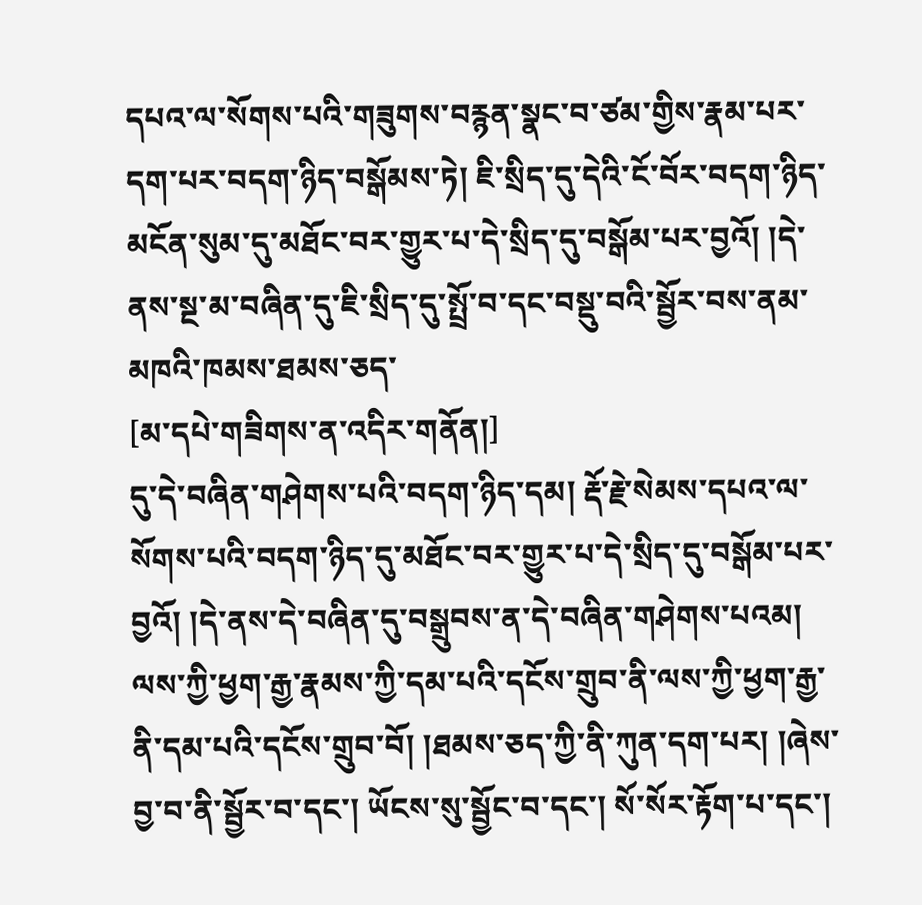དཔའ་ལ་སོགས་པའི་གཟུགས་བརྙན་སྣང་བ་ཙམ་གྱིས་རྣམ་པར་དག་པར་བདག་ཉིད་བསྒོམས་ཏེ། ཇི་སྲིད་དུ་དེའི་ངོ་བོར་བདག་ཉིད་མངོན་སུམ་དུ་མཐོང་བར་གྱུར་པ་དེ་སྲིད་དུ་བསྒོམ་པར་བྱའོ། །དེ་ནས་སྔ་མ་བཞིན་དུ་ཇི་སྲིད་དུ་སྤྲོ་བ་དང་བསྡུ་བའི་སྦྱོར་བས་ནམ་མཁའི་ཁམས་ཐམས་ཅད་
[མ་དཔེ་གཟིགས་ན་འདིར་གནོན།]
དུ་དེ་བཞིན་གཤེགས་པའི་བདག་ཉིད་དམ། རྡོ་རྗེ་སེམས་དཔའ་ལ་སོགས་པའི་བདག་ཉིད་དུ་མཐོང་བར་གྱུར་པ་དེ་སྲིད་དུ་བསྒོམ་པར་བྱའོ། །དེ་ནས་དེ་བཞིན་དུ་བསྒྲུབས་ན་དེ་བཞིན་གཤེགས་པའམ། ལས་ཀྱི་ཕྱག་རྒྱ་རྣམས་ཀྱི་དམ་པའི་དངོས་གྲུབ་ནི་ལས་ཀྱི་ཕྱག་རྒྱ་ནི་དམ་པའི་དངོས་གྲུབ་བོ། །ཐམས་ཅད་ཀྱི་ནི་ཀུན་དག་པར། །ཞེས་བྱ་བ་ནི་སྦྱོར་བ་དང་། ཡོངས་སུ་སྦྱོང་བ་དང་། སོ་སོར་རྟོག་པ་དང་།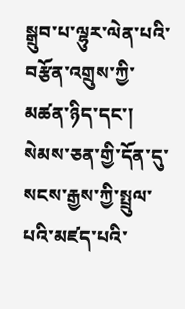སྒྲུབ་པ་ལྷུར་ལེན་པའི་བརྩོན་འགྲུས་ཀྱི་མཚན་ཉིད་དང་། སེམས་ཅན་གྱི་དོན་དུ་སངས་རྒྱས་ཀྱི་སྤྲུལ་པའི་མཛད་པའི་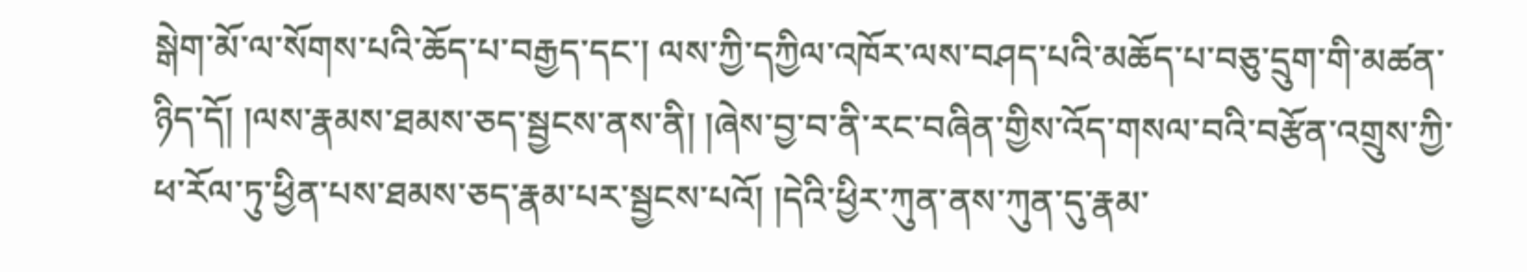སྒེག་མོ་ལ་སོགས་པའི་ཆོད་པ་བརྒྱད་དང་། ལས་ཀྱི་དཀྱིལ་འཁོར་ལས་བཤད་པའི་མཆོད་པ་བཅུ་དྲུག་གི་མཚན་ཉིད་དོ། །ལས་རྣམས་ཐམས་ཅད་སྦྱངས་ནས་ནི། །ཞེས་བྱ་བ་ནི་རང་བཞིན་གྱིས་འོད་གསལ་བའི་བརྩོན་འགྲུས་ཀྱི་ཕ་རོལ་ཏུ་ཕྱིན་པས་ཐམས་ཅད་རྣམ་པར་སྦྱངས་པའོ། །དེའི་ཕྱིར་ཀུན་ནས་ཀུན་དུ་རྣམ་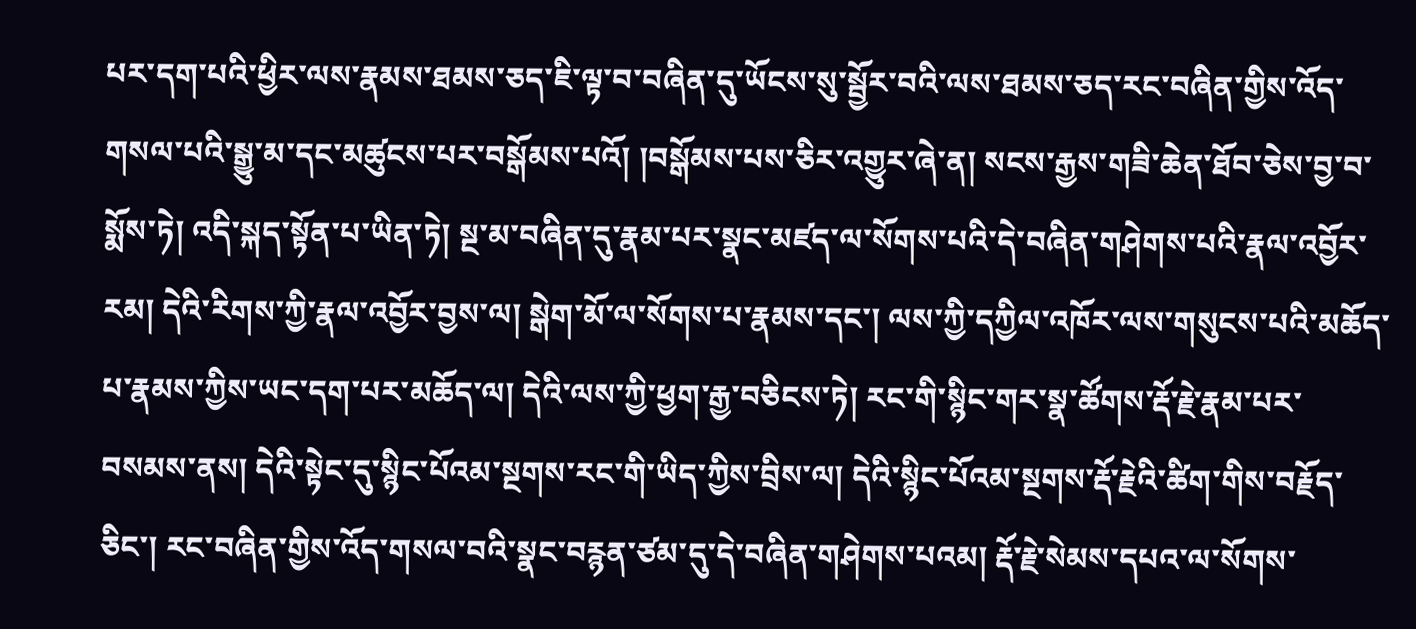པར་དག་པའི་ཕྱིར་ལས་རྣམས་ཐམས་ཅད་ཇི་ལྟ་བ་བཞིན་དུ་ཡོངས་སུ་སྦྱོར་བའི་ལས་ཐམས་ཅད་རང་བཞིན་གྱིས་འོད་གསལ་པའི་སྒྱུ་མ་དང་མཚུངས་པར་བསྒོམས་པའོ། །བསྒོམས་པས་ཅིར་འགྱུར་ཞེ་ན། སངས་རྒྱས་གཟི་ཆེན་ཐོབ་ཅེས་བྱ་བ་སྨོས་ཏེ། འདི་སྐད་སྟོན་པ་ཡིན་ཏེ། སྔ་མ་བཞིན་དུ་རྣམ་པར་སྣང་མཛད་ལ་སོགས་པའི་དེ་བཞིན་གཤེགས་པའི་རྣལ་འབྱོར་རམ། དེའི་རིགས་ཀྱི་རྣལ་འབྱོར་བྱས་ལ། སྒེག་མོ་ལ་སོགས་པ་རྣམས་དང་། ལས་ཀྱི་དཀྱིལ་འཁོར་ལས་གསུངས་པའི་མཆོད་པ་རྣམས་ཀྱིས་ཡང་དག་པར་མཆོད་ལ། དེའི་ལས་ཀྱི་ཕྱག་རྒྱ་བཅིངས་ཏེ། རང་གི་སྙིང་གར་སྣ་ཚོགས་རྡོ་རྗེ་རྣམ་པར་བསམས་ནས། དེའི་སྟེང་དུ་སྙིང་པོའམ་སྔགས་རང་གི་ཡིད་ཀྱིས་བྲིས་ལ། དེའི་སྙིང་པོའམ་སྔགས་རྡོ་རྗེའི་ཚིག་གིས་བརྗོད་ཅིང་། རང་བཞིན་གྱིས་འོད་གསལ་བའི་སྣང་བརྙན་ཙམ་དུ་དེ་བཞིན་གཤེགས་པའམ། རྡོ་རྗེ་སེམས་དཔའ་ལ་སོགས་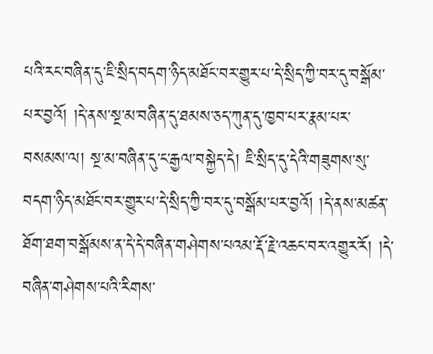པའི་རང་བཞིན་དུ་ཇི་སྲིད་བདག་ཉིད་མཐོང་བར་གྱུར་པ་དེ་སྲིད་ཀྱི་བར་དུ་བསྒོམ་པར་བྱའོ། །དེ་ནས་སྔ་མ་བཞིན་དུ་ཐམས་ཅད་ཀུན་དུ་ཁྱབ་པར་རྣམ་པར་བསམས་ལ། སྔ་མ་བཞིན་དུ་ང་རྒྱལ་བསྐྱེད་དེ། ཇི་སྲིད་དུ་དེའི་གཟུགས་སུ་བདག་ཉིད་མཐོང་བར་གྱུར་པ་དེ་སྲིད་ཀྱི་བར་དུ་བསྒོམ་པར་བྱའོ། །དེ་ནས་མཚན་ཐོག་ཐག་བསྒོམས་ན་དེ་དེ་བཞིན་གཤེགས་པའམ་རྡོ་རྗེ་འཆང་བར་འགྱུར་རོ། །དེ་བཞིན་གཤེགས་པའི་རིགས་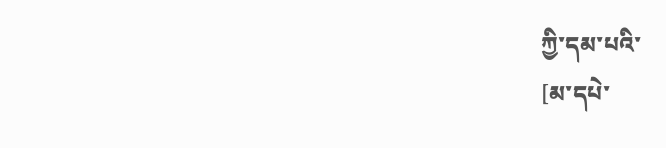ཀྱི་དམ་པའི་
[མ་དཔེ་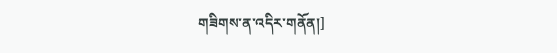གཟིགས་ན་འདིར་གནོན།]